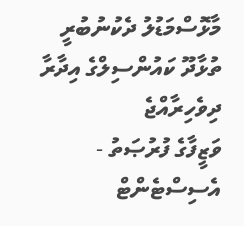މާޅޮސްމަޑުލު ދެކުނުބުރީ ތުޅާދޫ ކައުންސިލްގެ އިދާރާ
ދިވެހިރާއްޖެ
ވަޒީފާގެ ފުރުޞަތު - އެސިސްޓެންޓް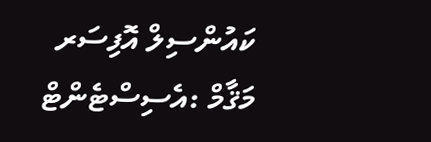ކައުންސިލް އޮފިސަރ
މަޤާމް :އެސިސްޓެންޓް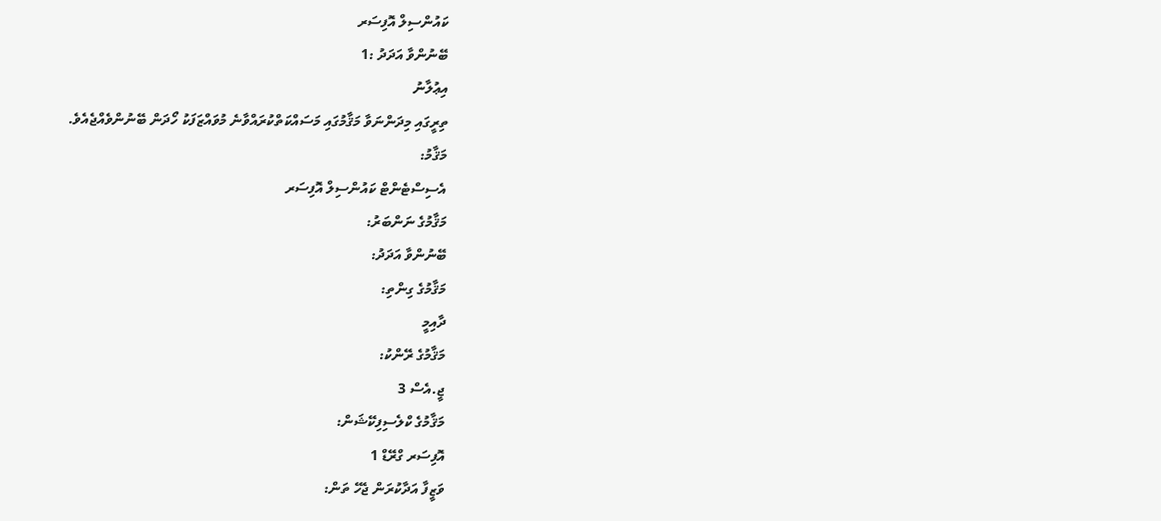ކައުންސިލް އޮފިސަރ
ބޭނުންވާ އަދަދު :1
އިޢުލާނު
ތިރީގައި މިދަންނަވާ މަޤާމުގައި މަސައްކަތްކުރައްވާނެ މުވައްޒަފަކު ހޯދަން ބޭނުންވެއްޖެއެވެ.
މަޤާމު:
އެސިސްޓެންޓް ކައުންސިލް އޮފިސަރ
މަޤާމުގެ ނަންބަރު:
ބޭނުންވާ އަދަދު:
މަޤާމުގެ ގިންތި:
ދާއިމީ
މަޤާމުގެ ރޭންކު:
ޖީ.އެސް 3
މަޤާމުގެ ކްލެސިފިކޭޝަން:
އޮފިސަރ ގްރޭޑް 1
ވަޒީފާ އަދާކުރަން ޖެހޭ ތަން: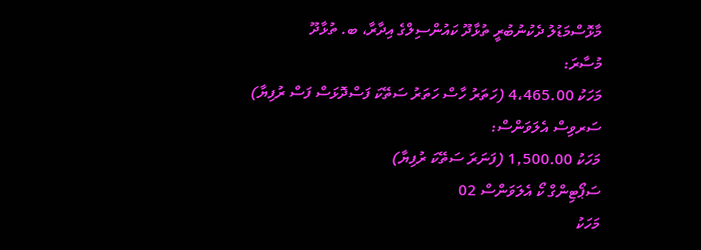މާޅޮސްމަޑުލު ދެކުނުބުރީ ތުޅާދޫ ކައުންސިލްގެ އިދާރާ، ބ. ތުޅާދޫ
މުސާރަ:
މަހަކު 4،465.00 (ހަތަރު ހާސް ހަތަރު ސަތޭކަ ފަސްދޮޅަސް ފަސް ރުފިޔާ)
ސަރވިސް އެލަވަންސް:
މަހަކު 1,500.00 (ފަނަރަ ސަތޭކަ ރުފިޔާ)
ސަޕޯޓިންގް ކޯ އެލަވަންސް 02
މަހަކު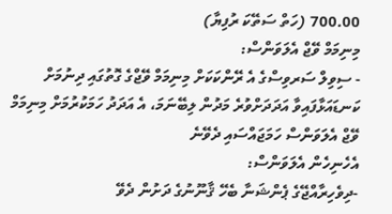700.00 (ހަތް ސަތޭކަ ރުފިޔާ)
މިނިމަމް ވޭޖް އެލަވަންސް:
- ސިވިލް ސަރވިސްގެ އެ ރޭންކަކަށް މިނިމަމް ވޭޖްގެ ގޮތުގައި ދިނުމަށް ކަނޑައަޅާފައިވާ އަދަދަށްވުރެ މަދުން ލިބޭނަމަ، އެ އަދަދު ހަމަކުރުމަށް މިނިމަމް ވޭޖް އެލަވަންސް ހަމަޖައްސައި ދެވޭނެ
އެހެނިހެން އެލަވަންސް:
-ދިވެހިރާއްޖޭގެ ޕެންޝަނާ ބެހޭ ޤާނޫނުގެ ދަށުން ދެވޭ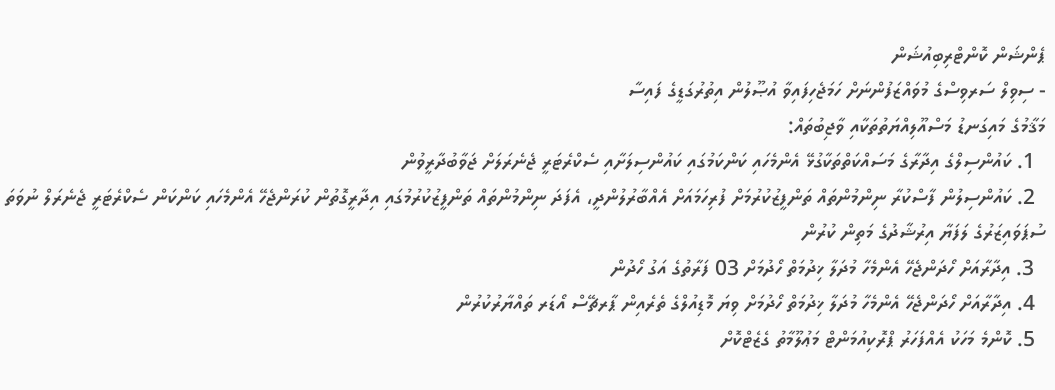ޕެންޝަން ކޮންޓްރިބިއުޝަން
- ސިވިލް ސަރވިސްގެ މުވައްޒަފުންނަށް ހަމަޖެހިފައިވާ އުޞޫލުން އިތުރުގަޑީގެ ފައިސާ
މަޤާމުގެ މައިގަނޑު މަސްއޫލިއްޔަތުތަކާއި ވާޖިބުތައް:
  1. ކައުންސިލްގެ އިދާރާގެ މަސައްކަތްތަކާގުޅޭ އެންމެހައި ކަންކަމުގައި ކައުންސިލަށާއި ސެކްރެޓަރީ ޖެނެރަލަށް ޖަވާބުދާރީވުން
  2. ކައުންސިލުން ފާސްކުރާ ނިންމުންތައް ތަންފީޒުކުރުމަށް ފުރިހަމައަށް އެއްބާރުލުންދީ، އެފަދަ ނިންމުންތައް ތަންފީޒުކުރުމުގައި އިދާރީގޮތުން ކުރަންޖެހޭ އެންމެހައި ކަންކަން ސެކްރެޓަރީ ޖެނެރަލް ނުވަތަ ސުޕަވައިޒަރުގެ ލަފަޔާ އިރުޝާދުގެ މަތިން ކުރުން
  3. އިދާރާއަށް ހޯދަންޖެހޭ އެންމެހާ މުދަލާ ޚިދުމަތް ހޯދުމަށް 03 ފަރާތުގެ އަގު ހޯދުން
  4. އިދާރާއަށް ހޯދަންޖެހޭ އެންމެހާ މުދަލާ ޚިދުމަތް ހޯދުމަށް ވިޔަ މޮޑިއުލްގެ ތެރެއިން ޕާރޗޭސް އޯޑަރ ތައްޔާރުކުރުން
  5. ކޮންމެ މަހަކު އެއްފަހަރު ޕްރޮކިއުމަންޓް މަޢުލޫމާތު ގެޒެޓްކޮށް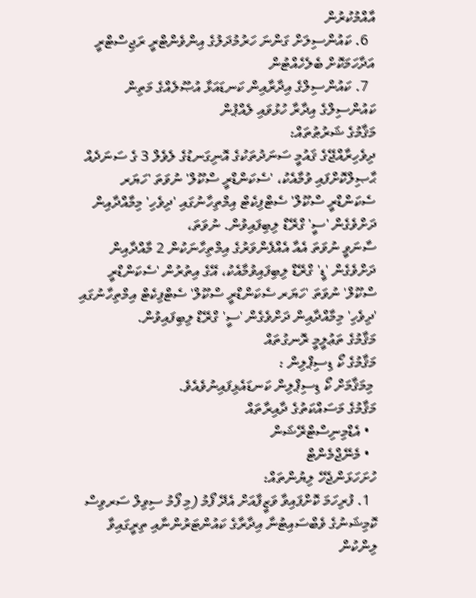އާއްމުކުރުން
  6. ކައުންސިލަށް ގަންނަ ހަރުމުދަލުގެ އިންވެންޓްރީ ރަޖިސްޓްރީ އަދާހަމަކޮށް ބެލެހެއްޓުން
  7. ކައުންސިލްގެ އިދާރާއިން ކަނޑައަޅާ އުޞޫލެއްގެ މަތިން ކައުންސިލްގެ އިދާރާ ހުޅުވައި ލެއްޕުން
މަޤާމުގެ ޝަރުޠުތައް:
ދިވެހިރާއްޖޭގެ ޤައުމީ ސަނަދުތަކުގެ އޮނިގަނޑުގެ ލެވެލް 3 ގެ ސަނަދެއް ޙާޞިލްކޮށްފައި ވުމާއެކު، 'ސެކަންޑްރީ ސްކޫލް' ނުވަތަ 'ހަޔަރ ސެކަންޑްރީ ސްކޫލް' ސެޓްފިކެޓް އިމްތިހާނުގައި 'ދިވެހި' މިމާއްދާއިން ދަށްވެގެން 'ސީ' ގްރޭޑް ލިބިފައިވުން. ނުވަތަ،
ސާނަވީ ނުވަތަ އެއާ އެއްފެންވަރުގެ އިމްތިހާނަކުން 2 މާއްދާއިން ދަށްވެގެން 'ޑީ' ގްރޭޑް ލިބިފައިވުމާއެކު، އޭގެ އިތުރުން 'ސެކަންޑްރީ ސްކޫލް' ނުވަތަ 'ހަޔަރ ސެކަންޑްރީ ސްކޫލް' ސެޓްފިކެޓް އިމްތިހާނުގައި 'ދިވެހި' މިމާއްދާއިން ދަށްވެގެން 'ސީ' ގްރޭޑް ލިބިފައިވުން.
މަޤާމުގެ ތަޢުލީމީ ރޮނގުތައް
މަޤާމުގެ ކޯ ޑިސިޕްލިން :
 މިމަޤާމަށް ކޯ ޑިސިޕްލިން ކަނޑައެޅިފައިނުވެއެވެ.
މަޤާމުގެ މަސައްކަތުގެ ދާއިރާތައް
  • އެޑްމިނިސްޓްރޭޝަން
  • މެނޭޖްމެންޓް
ހުށަހަޅަންޖެހޭ ލިޔުންތައް:
  1. ފުރިހަމަ ކޮށްފައިވާ ވަޒީފާއަށް އެދޭ ފޯމު (މި ފޯމު ސިވިލް ސަރވިސް ކޮމިޝަނުގެ ވެބްސައިޓުނާ އިދާރާގެ ކައުންޓަރުންނާއި ތިރީގައިވާ ލިންކުން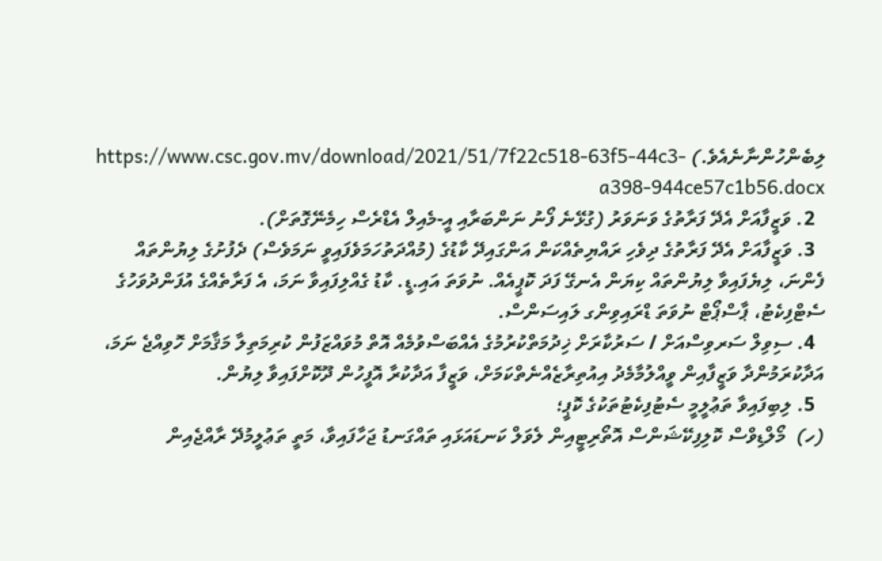ލިބެންހުންނާނެއެވެ.) https://www.csc.gov.mv/download/2021/51/7f22c518-63f5-44c3-a398-944ce57c1b56.docx
  2. ވަޒީފާއަށް އެދޭ ފަރާތުގެ ވަނަވަރު (ގުޅޭނެ ފޯނު ނަންބަރާއި އީ-މެއިލް އެޑްރެސް ހިމެނޭގޮތަށް).
  3. ވަޒީފާއަށް އެދޭ ފަރާތުގެ ދިވެހި ރައްޔިތެއްކަން އަންގައިދޭ ކާޑުގެ (މުއްދަތުހަމަވެފައިވީ ނަމަވެސް) ދެފުށުގެ ލިޔުންތައް ފެންނަ، ލިޔެފައިވާ ލިޔުންތައް ކިޔަން އެނގޭ ފަދަ ކޮޕީއެއް. ނުވަތަ އައި.ޑީ. ކާޑު ގެއްލިފައިވާ ނަމަ، އެ ފަރާތެއްގެ އުފަންދުވަހުގެ ސެޓްފިކެޓު، ޕާސްޕޯޓް ނުވަތަ ޑްރައިވިންގ ލައިސަންސް.
  4. ސިވިލް ސަރވިސްއަށް / ސަރުކާރަށް ޚިދުމަތްކުރުމުގެ އެއްބަސްވުމެއް އޮތް މުވައްޒަފުން ކުރިމަތިލާ މަޤާމަށް ހޮވިއްޖެ ނަމަ، އަދާކުރަމުންދާ ވަޒީފާއިން ވީއްލުމާމެދު އިއުތިރާޒެއްނެތްކަމަށް، ވަޒީފާ އަދާކުރާ އޮފީހުން ދޫކޮށްފައިވާ ލިޔުން.
  5. ލިބިފައިވާ ތަޢުލީމީ ސެޓުފިކެޓުތަކުގެ ކޮޕީ؛
(ހ)  މޯލްޑިވްސް ކޮލިފިކޭޝަންސް އޮތޯރިޓީއިން ލެވަލް ކަނޑައަޅައި ތައްގަނޑު ޖަހާފައިވާ، މަތީ ތަޢުލީމުދޭ ރާއްޖެއިން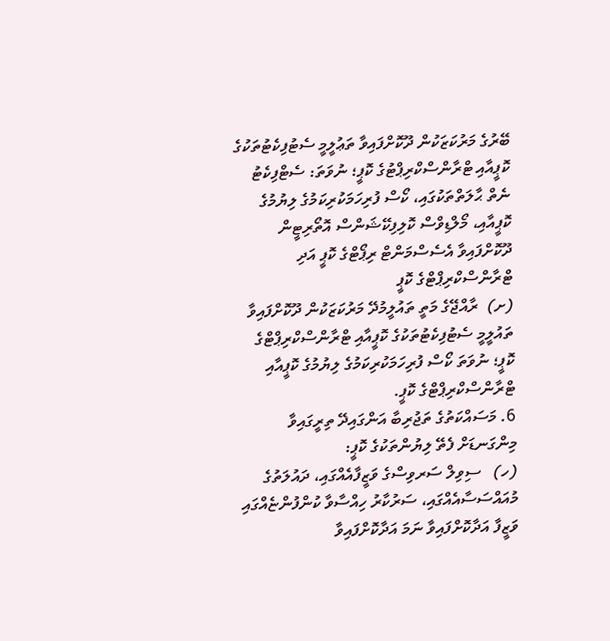ބޭރުގެ މަރުކަޒަކުން ދޫކޮށްފައިވާ ތަޢުލީމީ ސެޓުފިކެޓުތަކުގެ ކޮޕީއާއި ޓްރާންސްކްރިޕްޓުގެ ކޮޕީ؛ ނުވަތަ: ސެޓްފިކެޓު ނެތް ޙާލަތްތަކުގައި، ކޯސް ފުރިހަމަކުރިކަމުގެ ލިޔުމުގެ ކޮޕީއާއި، މޯލްޑިވްސް ކޮލިފިކޭޝަންސް އޮތޯރިޓީން ދޫކޮށްފައިވާ އެސެސްމަންޓް ރިޕޯޓްގެ ކޮޕީ އަދި ޓްރާންސްކްރިޕްޓްގެ ކޮޕީ
(ށ)  ރާއްޖޭގެ މަތީ ތައުލީމުދޭ މަރުކަޒަކުން ދޫކޮށްފައިވާ ތައުލީމީ ސެޓުފިކެޓުތަކުގެ ކޮޕީއާއި ޓްރާންސްކްރިޕްޓްގެ ކޮޕީ؛ ނުވަތަ ކޯސް ފުރިހަމަކުރިކަމުގެ ލިޔުމުގެ ކޮޕީއާއި ޓްރާންސްކްރިޕްޓްގެ ކޮޕީ.
6. މަސައްކަތުގެ ތަޖުރިބާ އަންގައިދޭ ތިރީގައިވާ މިންގަނޑަށް ފެތޭ ލިޔުންތަކުގެ ކޮޕީ:
(ހ)   ސިވިލް ސަރވިސްގެ ވަޒީފާއެއްގައި، ދައުލަތުގެ މުއައްސަސާއެއްގައި، ސަރުކާރު ހިއްސާވާ ކުންފުންޏެއްގައި ވަޒީފާ އަދާކޮށްފައިވާ ނަމަ އަދާކޮށްފައިވާ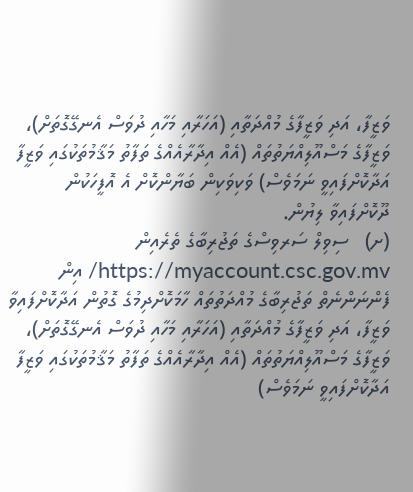ވަޒީފާ، އަދި ވަޒީފާގެ މުއްދަތާއި (އަހަރާއި މަހާއި ދުވަސް އެނގޭގޮތަށް)، ވަޒީފާގެ މަސްއޫލިއްޔަތުތައް (އެއް އިދާރާއެއްގެ ތަފާތު މަޤާމުތަކުގައި ވަޒީފާ އަދާކޮށްފައިވީ ނަމަވެސް) ވަކިވަކިން ބަޔާންކޮށް އެ އޮފީހަކުން ދޫކޮށްފައިވާ ލިޔުން.
(ށ)   ސިވިލް ސަރވިސްގެ ތަޖުރިބާގެ ތެރެއިން https://myaccount.csc.gov.mv/ އިން ފެންނަންނެތް ތަޖުރިބާގެ މުއްދަތުތައް ހާމަކޮށްދިމުގެ ގޮތުން އަދާކޮށްފައިވާ ވަޒީފާ، އަދި ވަޒީފާގެ މުއްދަތާއި (އަހަރާއި މަހާއި ދުވަސް އެނގޭގޮތަށް)، ވަޒީފާގެ މަސްއޫލިއްޔަތުތައް (އެއް އިދާރާއެއްގެ ތަފާތު މަޤާމުތަކުގައި ވަޒީފާ އަދާކޮށްފައިވީ ނަމަވެސް)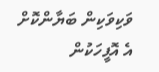ވަކިވަކިން ބަޔާންކޮށް އެ އޮފީހަކުން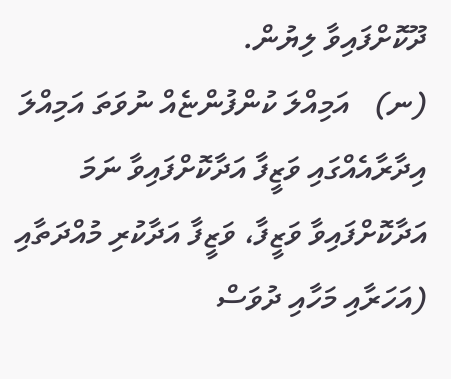ދޫކޮށްފައިވާ ލިޔުން.
(ނ)   އަމިއްލަ ކުންފުންޏެއް ނުވަތަ އަމިއްލަ އިދާރާއެއްގައި ވަޒީފާ އަދާކޮށްފައިވާ ނަމަ އަދާކޮށްފައިވާ ވަޒީފާ، ވަޒީފާ އަދާކުރި މުއްދަތާއި (އަހަރާއި މަހާއި ދުވަސް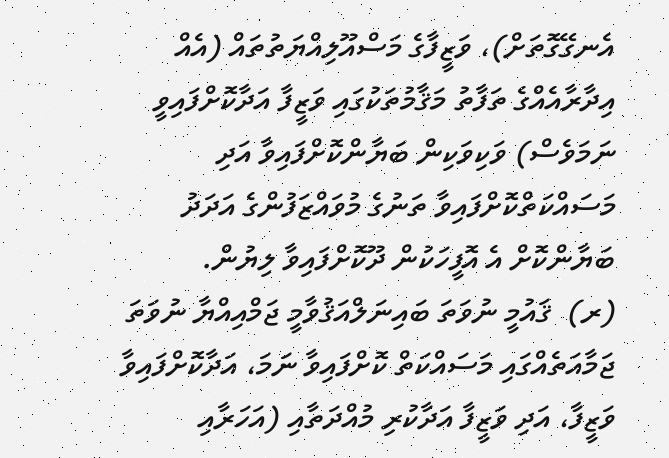އެނގޭގޮތަށް)، ވަޒީފާގެ މަސްއޫލިއްޔަތުތައް (އެއް އިދާރާއެއްގެ ތަފާތު މަޤާމުތަކުގައި ވަޒީފާ އަދާކޮށްފައިވީ ނަމަވެސް) ވަކިވަކިން ބަޔާންކޮށްފައިވާ އަދި މަސައްކަތްކޮށްފައިވާ ތަނުގެ މުވައްޒަފުންގެ އަދަދު ބަޔާންކޮށް އެ އޮފީހަކުން ދޫކޮށްފައިވާ ލިޔުން.
(ރ)  ޤައުމީ ނުވަތަ ބައިނަލްއަޤުވާމީ ޖަމްއިއްޔާ ނުވަތަ ޖަމާއަތެއްގައި މަސައްކަތް ކޮށްފައިވާ ނަމަ، އަދާކޮށްފައިވާ ވަޒީފާ، އަދި ވަޒީފާ އަދާކުރި މުއްދަތާއި (އަހަރާއި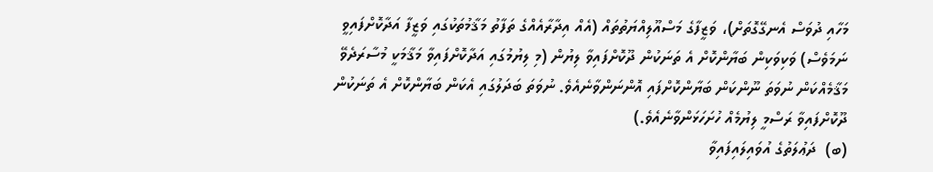މަހާއި ދުވަސް އެނގޭގޮތަށް)، ވަޒީފާގެ މަސްއޫލިއްޔަތުތައް (އެއް އިދާރާއެއްގެ ތަފާތު މަޤާމުތަކުގައި ވަޒީފާ އަދާކޮށްފައިވީ ނަމަވެސް) ވަކިވަކިން ބަޔާންކޮށް އެ ތަނަކުން ދޫކޮށްފައިވާ ލިޔުން (މި ލިޔުމުގައި އަދާކޮށްފައިވާ މަޤާމަކީ މުސާރަދެވޭ މަޤާމެއްކަން ނުވަތަ ނޫންކަން ބަޔާންކޮށްފައި އޮންނަންވާނެއެވެ. ނުވަތަ ބަދަލުގައި އެކަން ބަޔާންކޮށް އެ ތަނަކުން ދޫކޮށްފައިވާ ރަސްމީ ލިޔުމެއް ހުށަހަޅަންވާނެއެވެ.)
(ބ)  ދަޢުލަތުގެ އުވައިލައިފައިވާ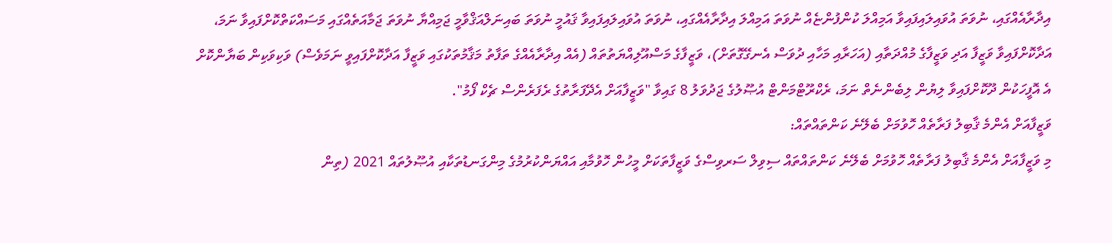އިދާރާއެއްގައި، ނުވަތަ އުވައިލައިފައިވާ އަމިއްލަ ކުންފުންޏެއް ނުވަތަ އަމިއްލަ އިދާރާއެއްގައި، ނުވަތަ އުވައިލައިފައިވާ ޤައުމީ ނުވަތަ ބައިނަލްއަޤްވާމީ ޖަމިއްޔާ ނުވަތަ ޖަމާއަތެއްގައި މަސައްކަތްކޮށްފައިވާ ނަމަ، އަދާކޮށްފައިވާ ވަޒީފާ އަދި ވަޒީފާގެ މުއްދަތާއި (އަހަރާއި މަހާއި ދުވަސް އެނގޭގޮތަށް)، ވަޒީފާގެ މަސްއޫލިއްޔަތުތައް (އެއް އިދާރާއެއްގެ ތަފާތު މަޤާމުތަކުގައި ވަޒީފާ އަދާކޮށްފައިވީ ނަމަވެސް) ވަކިވަކިން ބަޔާންކޮށް އެ އޮފީހަކުން ދޫކޮށްފައިވާ ލިޔުން ލިބެންނެތް ނަމަ، ރެކްރޫޓްމަންޓް އުޞޫލުގެ ޖަދުވަލު 8 ގައިވާ "ވަޒީފާއަށް އެދޭފަރާތުގެ ރެފަރެންސް ޗެކް ފޯމު".
ވަޒީފާއަށް އެންމެ ޤާބިލު ފަރާތެއް ހޮވުމަށް ބެލޭނެ ކަންތައްތައް:
މި ވަޒީފާއަށް އެންމެ ޤާބިލު ފަރާތެއް ހޮވުމަށް ބެލޭނެ ކަންތައްތައް ސިވިލް ސަރވިސްގެ ވަޒީފާތަކަށް މީހުން ހޮވުމާއި އައްޔަންކުރުމުގެ މިންގަނޑުތަކާއި އުޞޫލުތައް 2021 (ތިން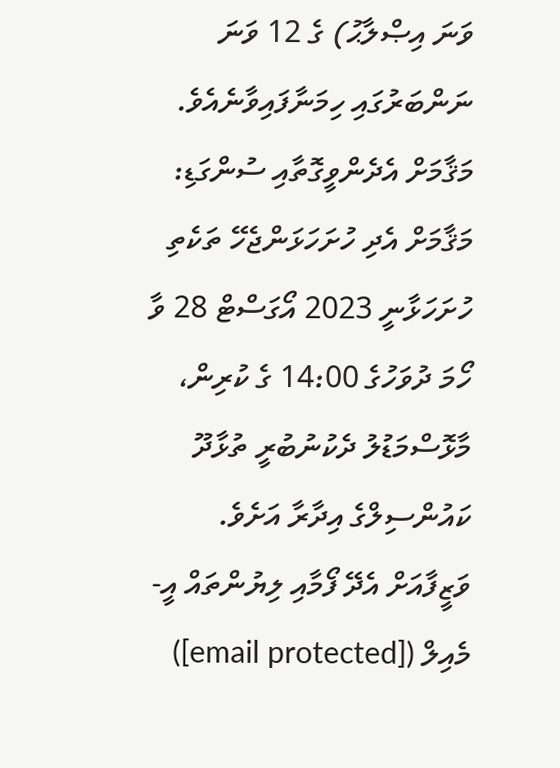ވަނަ އިޞްލާޙު) ގެ 12 ވަނަ ނަންބަރުގައި ހިމަނާފައިވާނެއެވެ.
މަޤާމަށް އެދެންވީގޮތާއި ސުންގަޑި:
މަޤާމަށް އެދި ހުށަހަޅަންޖެހޭ ތަކެތި ހުށަހަޅާނީ 2023 އޯގަސްޓް 28 ވާ ހޯމަ ދުވަހުގެ 14:00 ގެ ކުރިން، މާޅޮސްމަޑުލު ދެކުނުބުރީ ތުޅާދޫ ކައުންސިލްގެ އިދާރާ އަށެވެ. ވަޒީފާއަށް އެދޭ ފޯމާއި ލިޔުންތައް އީ-މެއިލް ([email protected])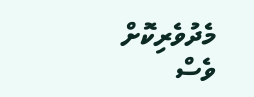މެދުވެރިކޮށް ވެސް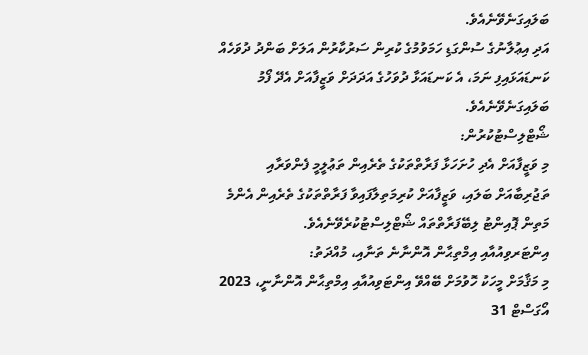ބަލައިގަނެވޭނެއެވެ.
އަދި އިޢުލާނުގެ ސުންގަޑި ހަމަވުމުގެ ކުރިން ސަރުކާރުން އަލަށް ބަންދު ދުވަހެއް ކަނޑައަޅައިފި ނަމަ، އެ ކަނޑައަޅާ ދުވަހުގެ އަދަދަށް ވަޒީފާއަށް އެދޭ ފޯމު ބަލައިގަނެވޭނެއެވެ.
ޝޯޓްލިސްޓުކުރުން:
މި ވަޒީފާއަށް އެދި ހުށަހަޅާ ފަރާތްތަކުގެ ތެރެއިން ތަޢުލީމީ ފެންވަރާއި ތަޖުރިބާއަށް ބަލައި، ވަޒީފާއަށް ކުރިމަތިލާފައިވާ ފަރާތްތަކުގެ ތެރެއިން އެންމެ މަތިން ޕޮއިންޓު ލިބޭފަރާތްތައް ޝޯޓްލިސްޓުކުރެވޭނެއެވެ.
އިންޓަރވިއުއާއި އިމްތިޙާން އޮންނާނެ ތަނާއި، މުއްދަތު:
މި މަޤާމަށް މީހަކު ހޮވުމަށް ބޭއްވޭ އިންޓަވިއުއާއި އިމްތިޙާން އޮންނާނީ، 2023 އޯގަސްޓް 31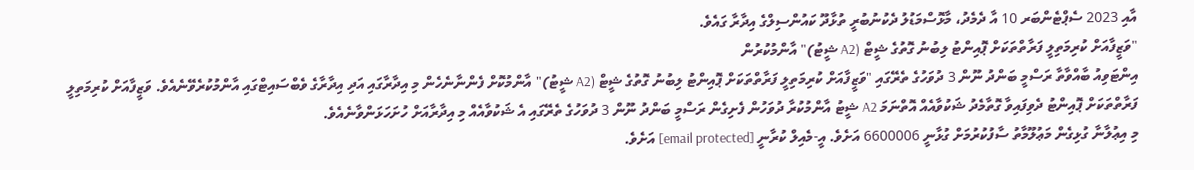އާއި 2023 ސެޕްޓެންބަރ 10 އާ ދެމެދު، މާޅޮސްމަޑުލު ދެކުނުބުރީ ތުޅާދޫ ކައުންސިލްގެ އިދާރާ ގައެވެ.
"ވަޒީފާއަށް ކުރިމަތިލީ ފަރާތްތަކަށް ޕޮއިންޓު ލިބުނު ގޮތުގެ ޝީޓް (A2 ޝީޓު)" އާންމުކުރުން
އިންޓަވިއު ބާއްވާތާ ރަސްމީ ބަންދު ނޫން 3 ދުވަހުގެ ތެރޭގައި "ވަޒީފާއަށް ކުރިމަތިލީ ފަރާތްތަކަށް ޕޮއިންޓު ލިބުނު ގޮތުގެ ޝީޓް (A2 ޝީޓު)" އާންމުކޮށް ފެންނާނެހެން މި އިދާރާގައި އަދި އިދާރާގެ ވެބްސައިޓްގައި އާންމުކުރެވޭނެއެވެ. ވަޒީފާއަށް ކުރިމަތިލީ ފަރާތްތަކަށް ޕޮއިންޓު ދެވިފައިވާ ގޮތާމެދު ޝަކުވާއެއް އޮތްނަމަ A2 ޝީޓު އާންމުކުރާ ދުވަހުން ފެށިގެން ރަސްމީ ބަންދު ނޫން 3 ދުވަހުގެ ތެރޭގައި އެ ޝަކުވާއެއް މި އިދާރާއަށް ހުށަހަޅަންވާނެއެވެ.
މި އިޢުލާނާ ގުޅިގެން މަޢުލޫމާތު ސާފުކުރުމަށް ގުޅާނީ 6600006 އަށެވެ. އީ-މެއިލް ކުރާނީ [email protected] އަށެވެ.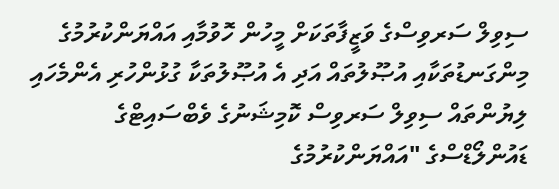ސިވިލް ސަރވިސްގެ ވަޒީފާތަކަށް މީހުން ހޮވުމާއި އައްޔަންކުރުމުގެ މިންގަނޑުތަކާއި އުޞޫލުތައް އަދި އެ އުޞޫލުތަކާ ގުޅުންހުރި އެންމެހައި ލިޔުންތައް ސިވިލް ސަރވިސް ކޮމިޝަނުގެ ވެބްސައިޓްގެ ޑައުންލޯޑްސްގެ "އައްޔަންކުރުމުގެ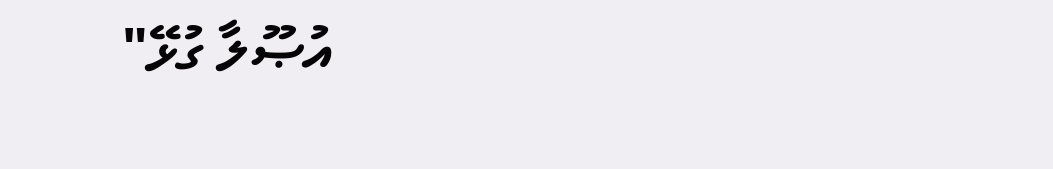އުޞޫލާ ގުޅޭ"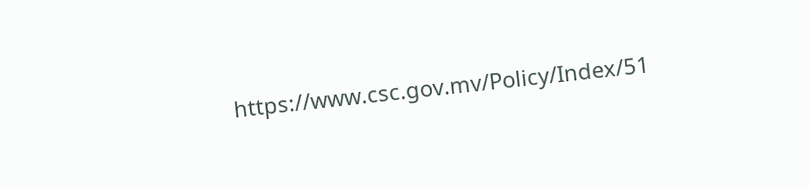https://www.csc.gov.mv/Policy/Index/51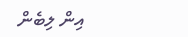އިން ލިބެން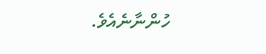ހުންނާނެއެވެ.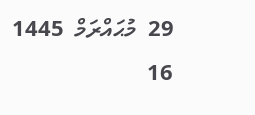29  މުޙައްރަމް  1445
16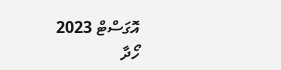އޮގަސްޓް 2023
ހޯދާ